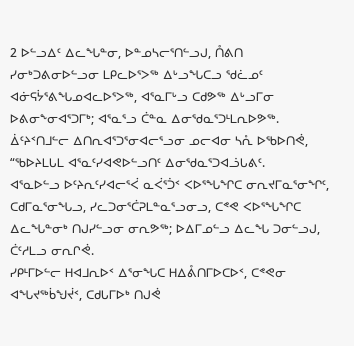2 ᐅᓪᓗᐃᑦ ᐃᓚᖓᓐᓂ, ᐅᓐᓄᓴᓕᕐᑎᓪᓗᒍ, ᑍᕕᑎ ᓯᓂᒃᑐᕕᓂᐅᓪᓗᓂ ᒪᑭᓚᐅᕐᐳᖅ ᐃᒡᓗᖓᑕᓗ ᖁᓛᓄᑦ ᐊᓃᕋᔮᕐᕕᖓᓄᐊᓚᐅᕐᐳᖅ, ᐊᕐᓇᒥᒡᓗ ᑕᑯᕗᖅ ᐃᒡᓗᒥᓂ ᐅᕕᓂᖕᓂᐊᕐᑐᒥᒃ; ᐊᕐᓇᕐᓗ ᑖᓐᓇ ᐃᓂᖁᓇᕐᑐᒻᒪᕆᐅᕗᖅ.
ᐄᑦᔨᑉᑎᒧᓪᓕ ᐃᑎᕆᐊᕐᑐᕐᓂᐊᓕᕐᓗᓂ ᓄᓕᐊᓂ ᓴᕅ ᐅᖃᐅᑎᕚ, “ᖃᐅᔨᒪᒐᒪ ᐊᕐᓇᑦᓯᐊᕙᐅᓪᓗᑎᑦ ᐃᓂᖁᓇᕐᑐᐊᓘᒐᕕᑦ.
ᐊᕐᓇᐅᓪᓗ ᐅᑦᔨᕆᑦᓯᐊᓕᕐᐹ ᓇᐹᕐᑑᑉ ᐸᐅᕐᖓᖏᑕ ᓂᕆᔪᒥᓇᕐᓂᖏᑦ, ᑕᑯᒥᓇᕐᓂᖓᓗ, ᓯᓚᑐᓂᕐᑖᕈᒪᓐᓇᕐᓗᓂᓗ, ᑕᕝᕙ ᐸᐅᕐᖓᖏᑕ ᐃᓚᖓᓐᓂᒃ ᑎᒍᓯᓪᓗᓂ ᓂᕆᕗᖅ; ᐅᐃᒥᓄᓪᓗ ᐃᓚᖓ ᑐᓂᓪᓗᒍ, ᑖᑦᓱᒪᓗ ᓂᕆᒋᕚ.
ᓯᑭᒻᒥᐅᓪᓕ ᕼᐊᒧᕆᐅᑉ ᐃᕐᓂᖓᑕ ᕼᐃᕔᑎᒥᐅᑕᐅᑉ, ᑕᕝᕙᓂ ᐊᖓᔪᖅᑳᖑᔫᑉ, ᑕᑯᒐᒥᐅᒃ ᑎᒍᕚ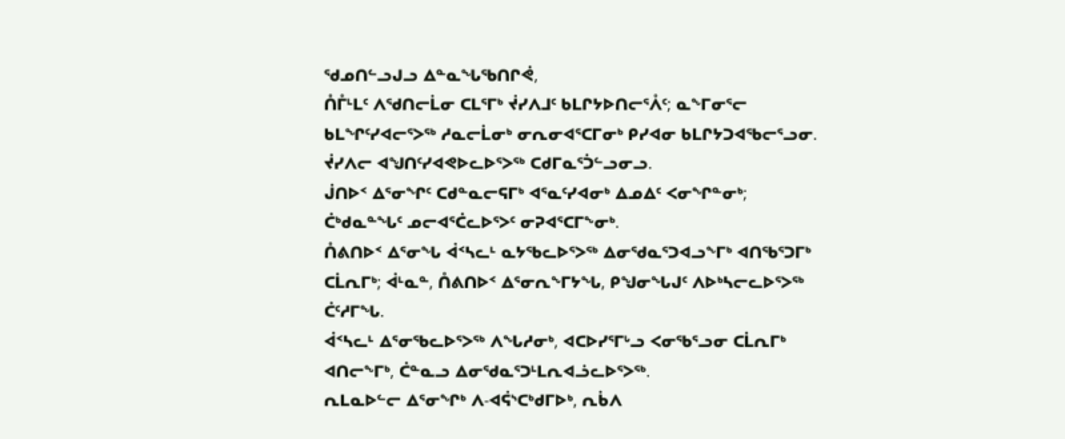ᖁᓄᑎᓪᓗᒍᓗ ᐃᓐᓇᖓᖃᑎᒋᕚ,
ᑍᒤᒻᒪᑦ ᐱᖁᑎᓕᒫᓂ ᑕᒪᕐᒥᒃ ᔫᓯᐱᒧᑦ ᑲᒪᒋᔭᐅᑎᓕᕐᐰᑦ; ᓇᖕᒥᓂᕐᓕ ᑲᒪᖏᑦᓯᐊᓕᕐᐳᖅ ᓱᓇᓕᒫᓂᒃ ᓂᕆᓂᐊᕐᑕᒥᓂᒃ ᑭᓯᐊᓂ ᑲᒪᒋᔭᑐᐊᖃᓕᕐᓗᓂ. ᔫᓯᐱᓕ ᐊᖑᑎᑦᓯᐊᕙᐅᓚᐅᕐᐳᖅ ᑕᑯᒥᓇᕐᑑᓪᓗᓂᓗ.
ᒎᑎᐅᑉ ᐃᕐᓂᖏᑦ ᑕᑯᓐᓇᓕᕋᒥᒃ ᐊᕐᓇᑦᓯᐊᓂᒃ ᐃᓄᐃᑦ ᐸᓂᖏᓐᓂᒃ; ᑖᒃᑯᓇᓐᖓᑦ ᓄᓕᐊᕐᑖᓚᐅᕐᐳᑦ ᓂᕈᐊᕐᑕᒥᖕᓂᒃ.
ᑍᕕᑎᐅᑉ ᐃᕐᓂᖓ ᐋᑉᓴᓚᒻ ᓇᔭᖃᓚᐅᕐᐳᖅ ᐃᓂᖁᓇᕐᑐᐊᓗᖕᒥᒃ ᐊᑎᖃᕐᑐᒥᒃ ᑕᒫᕆᒥᒃ; ᐋᒻᓇᓐ, ᑍᕕᑎᐅᑉ ᐃᕐᓂᕆᖕᒥᔭᖓ, ᑭᖑᓂᖓᒍᑦ ᐱᐅᒃᓴᓕᓚᐅᕐᐳᖅ ᑖᑦᓱᒥᖓ.
ᐋᑉᓴᓚᒻ ᐃᕐᓂᖃᓚᐅᕐᐳᖅ ᐱᖓᓱᓂᒃ, ᐊᑕᐅᓯᕐᒥᒡᓗ ᐸᓂᖃᕐᓗᓂ ᑕᒫᕆᒥᒃ ᐊᑎᓕᖕᒥᒃ, ᑖᓐᓇᓗ ᐃᓂᖁᓇᕐᑐᒻᒪᕆᐊᓘᓚᐅᕐᐳᖅ.
ᕆᒪᓇᐅᓪᓕ ᐃᕐᓂᖏᒃ ᐱ-ᐊᕌᔅᑕᒃᑯᒥᐅᒃ, ᕆᑳᐱ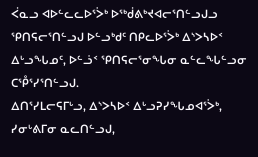ᐹᓇᓗ ᐊᐅᓪᓚᓚᐅᕐᐴᒃ ᐅᖅᑰᕕᒃᔪᐊᓕᕐᑎᓪᓗᒍᓗ ᕿᑎᕋᓕᕐᑎᓪᓗᒍ ᐅᓪᓗᒃᑯᑦ ᑎᑭᓚᐅᕐᐴᒃ ᐃᔅᐳᓴᐅᑉ ᐃᒡᓗᖓᓄᑦ, ᐅᓪᓘᑉ ᕿᑎᕋᓕᕐᓂᖓᓂ ᓇᓪᓚᖓᓪᓗᓂ ᑕᕾᕐᓯᕐᑎᓪᓗᒍ.
ᐃᑎᕐᓯᒪᓕᕋᒥᒡᓗ, ᐃᔅᐳᓴᐅᑉ ᐃᒡᓗᕈᓯᖓᓄᐊᕐᐴᒃ, ᓯᓂᒡᕕᒥᓂ ᓇᓚᑎᓪᓗᒍ,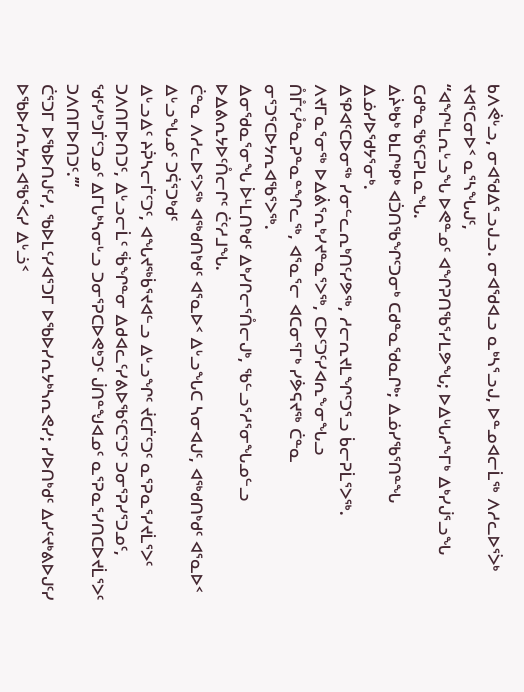ᑲᐱᕚᒡᓗ, ᓂᐊᖁᐃᕐᓗᒍᓗ. ᓂᐊᖁᐊᓗ ᓇᒃᓴᕐᓗᒍ, ᐅᓐᓄᐊᓕᒫᖅ ᐱᓱᓚᐅᕐᐴᒃ ᔪᐊᕐᑕᓂᐅᑉ ᓇᕐᓴᖓᒍᑦ,
“ᐊᖏᒻᒪᕆᒡᓗᖓ ᐅᕙᓐᓄᑦ ᐊᖏᕈᑎᖃᕐᓯᒪᕗᖓ; ᐅᐃᒡᒐᓱᖕᒥᒃ ᐃᒃᓯᒎᕐᓗᖓ ᑕᑯᓐᓇᖃᑦᑕᕈᒪᓇᖓ.
ᐃᔩᒃᑲᒃ ᑲᒪᒋᒃᑭᒃ ᐊᑑᑎᖃᖏᑦᑐᓂᒃ ᑕᑯᓐᓇᖁᓇᒋᒃ; ᐃᓅᓯᖃᕐᑎᓐᖓ ᐃᓅᓯᐅᖁᔭᕐᓂᒃ.
ᐃᕿᐊᑦᑕᐅᓂᖅ ᓯᓂᓪᓚᕆᒃᑎᑦᓯᕗᖅ, ᓱᓕᕆᔪᒪᖏᑦᑐᕐᓗ ᑳᓕᕈᒫᕐᐳᖅ.
ᐱᔪᒥᓇᕐᓂᖅ ᐅᐃᕖᕐᕆᒃᓯᔪᓐᓇᕐᐳᖅ, ᑕᐅᑦᑐᑦᓯᐊᕆᖕᓂᖓᓗ ᑍᒤᑦᓮᓐᓇᕈᓐᓇᓐᖏᓚᖅ, ᐊᕐᓇᕐᓕ ᐊᑕᓂᕐᒥᒃ ᓯᕘᕋᔪᖅ ᑖᓐᓇ ᓂᕐᑐᕐᑕᐅᔭᕆᐊᖃᕐᐳᖅ.
ᐃᓂᖁᓇᕐᓂᖓ ᐆᒻᒪᑎᒃᑯᑦ ᐃᒃᓯᒋᓕᕐᑍᓕᒍᒃ, ᖃᓪᓗᕐᓱᕐᓂᖓᓄᓪᓗ ᐅᐃᕕᕆᔭᐅᑦᑍᓕᒋᑦ ᑖᑦᓱᒧᖓ.
ᑖᓐᓇ ᐱᓱᓚᐅᕐᐳᖅ ᐊᖅᑯᑎᒃᑯᑦ ᐊᕐᓇᐅᑉ ᐃᒡᓗᖓᑕ ᓴᓂᐊᒍᑦ, ᐊᖅᑯᑎᒃᑯᑦ ᐊᕐᓇᐅᑉ ᐃᒡᓗᖓᓄᑦ ᑐᕌᕐᑐᒃᑯᑦ
ᐃᒡᓗᐃᑦ ᔨᕉᓴᓕᒦᑦᑐᑦ, ᐊᖓᔪᖅᑳᕐᔪᐊᓪᓗ ᐃᒡᓗᖏᑦ ᔫᑕᒦᑦᑐᑦ ᓇᕐᕈᓇᕐᓯᔪᒫᕐᐳᑦ ᑐᐱᑎᒥᐅᑎᑐᑦ, ᐃᒡᓗᓕᒫᑦ ᖄᖏᓐᓂ ᐃᑯᐊᓚᑦᓯᕕᐅᖃᑦᑕᕐᑐᑦ ᑐᓂᕐᕈᓯᕐᑐᓄᑦ, ᖁᑦᓯᒃᑐᒦᑦᑐᓄᑦ ᐃᒥᒐᒃᓴᓂᒡᓗ ᑐᓂᕐᕈᑕᐅᕙᒃᑐᑦ ᒎᑎᓐᖑᐊᓄᑦ ᓇᕐᕈᓇᕐᓯᑎᑕᐅᔪᒫᕐᐳᑦ ᑐᐱᑎᒥᐅᑎᑐᑦ.’”
ᑖᕐᑐᒥ ᐅᖃᐅᑎᒍᑦᓯ, ᖃᐅᒪᑦᓯᐊᕐᑐᒥ ᐅᖃᐅᓯᕆᔭᒃᓴᕆᕙᓯ; ᓯᐅᑎᒃᑯᑦ ᐃᓯᑦᔪᒃᕕᐅᒍᑦᓯ ᐅᖃᐅᓯᕆᔭᕆᐊᖃᕐᐸᓯ ᐃᒡᓘᑉ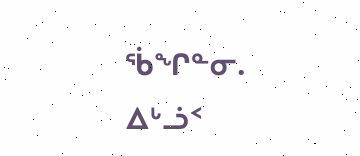ᖄᖏᓐᓂ.
ᐃᒡᓘᑉ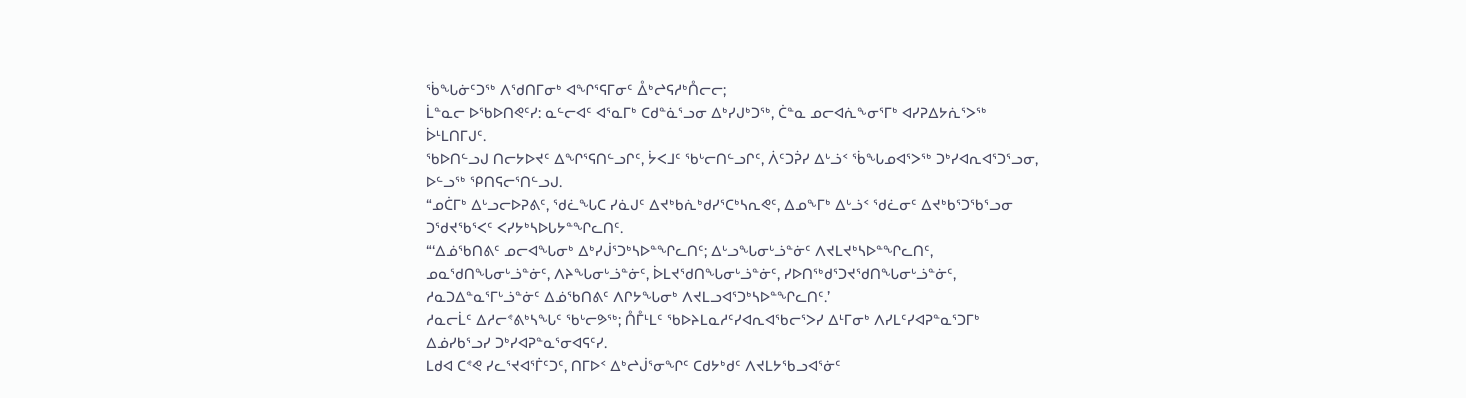ᖄᖓᓃᑦᑐᖅ ᐱᖁᑎᒥᓂᒃ ᐊᖏᕐᕋᒥᓂᑦ ᐂᒃᖠᕋᓱᒃᑍᓕᓕ;
ᒫᓐᓇᓕ ᐅᖃᐅᑎᕙᑦᓯ: ᓇᓪᓕᐊᑦ ᐊᕐᓇᒥᒃ ᑕᑯᓐᓈᕐᓗᓂ ᐃᒃᓯᒍᒃᑐᖅ, ᑖᓐᓇ ᓄᓕᐊᕇᖕᓂᕐᒥᒃ ᐊᓯᕈᐃᔭᕇᕐᐳᖅ ᐆᒻᒪᑎᒥᒍᑦ.
ᖃᐅᑎᓪᓗᒍ ᑎᓕᔭᐅᔪᑦ ᐃᖏᕐᕋᑎᓪᓗᒋᑦ, ᔮᐸᒧᑦ ᖃᒡᓕᑎᓪᓗᒋᑦ, ᐲᑦᑐᕉᓯ ᐃᒡᓘᑉ ᖄᖓᓄᐊᕐᐳᖅ ᑐᒃᓯᐊᕆᐊᕐᑐᕐᓗᓂ, ᐅᓪᓗᖅ ᕿᑎᕋᓕᕐᑎᓪᓗᒍ.
“ᓄᑖᒥᒃ ᐃᒡᓗᓕᐅᕈᕕᑦ, ᖁᓛᖓᑕ ᓯᓈᒍᑦ ᐃᔪᒃᑲᕇᒃᑯᓯᕐᑕᒃᓴᕆᕙᑦ, ᐃᓄᖕᒥᒃ ᐃᒡᓘᑉ ᖁᓛᓂᑦ ᐃᔪᒃᑲᕐᑐᖃᕐᓗᓂ ᑐᖁᔪᖃᕐᐸᑦ ᐸᓯᔭᒃᓴᐅᒐᔭᓐᖏᓚᑎᑦ.
“‘ᐃᓅᖃᑎᕕᑦ ᓄᓕᐊᖓᓂᒃ ᐃᒃᓯᒎᕐᑐᒃᓴᐅᓐᖏᓚᑎᑦ; ᐃᒡᓗᖓᓂᒡᓘᓐᓃᑦ ᐱᔪᒪᔪᒃᓴᐅᓐᖏᓚᑎᑦ, ᓄᓇᖁᑎᖓᓂᒡᓘᓐᓃᑦ, ᐱᔨᖓᓂᒡᓘᓐᓃᑦ, ᐆᒪᔪᖁᑎᖓᓂᒡᓘᓐᓃᑦ, ᓯᐅᑎᖅᑯᕐᑐᔪᖁᑎᖓᓂᒡᓘᓐᓃᑦ, ᓱᓇᑐᐃᓐᓇᕐᒥᒡᓘᓐᓃᑦ ᐃᓅᖃᑎᕕᑦ ᐱᒋᔭᖓᓂᒃ ᐱᔪᒪᓗᐊᕐᑐᒃᓴᐅᓐᖏᓚᑎᑦ.’
ᓱᓇᓕᒫᑦ ᐃᓱᓕᕝᕕᒃᓴᖓᑦ ᖃᒡᓕᕗᖅ; ᑍᒤᒻᒪᑦ ᖃᐅᔨᒪᓇᓱᑦᓯᐊᕆᐊᖃᓕᕐᐳᓯ ᐃᒻᒥᓂᒃ ᐱᓯᒪᑦᓯᐊᕈᓐᓇᕐᑐᒥᒃ ᐃᓅᓯᑲᕐᓗᓯ ᑐᒃᓯᐊᕈᓐᓇᕐᓂᐊᕋᑦᓯ.
ᒪᑯᐊ ᑕᕝᕙ ᓯᓚᕐᔪᐊᕐᒦᑦᑐᑦ, ᑎᒥᐅᑉ ᐃᒃᖠᒎᕐᓂᖏᑦ ᑕᑯᔭᒃᑯᑦ ᐱᔪᒪᔭᖃᓗᐊᕐᓃᑦ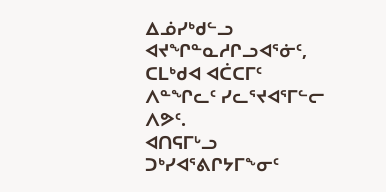ᐃᓅᓯᒃᑯᓪᓗ ᐊᔪᖏᓐᓇᓱᒋᓗᐊᕐᓃᑦ, ᑕᒪᒃᑯᐊ ᐊᑖᑕᒥᑦ ᐱᓐᖏᓚᑦ ᓯᓚᕐᔪᐊᕐᒥᓪᓕ ᐱᕗᑦ.
ᐊᑎᕋᒥᒡᓗ ᑐᒃᓯᐊᕐᕕᒋᔭᒥᖕᓂᑦ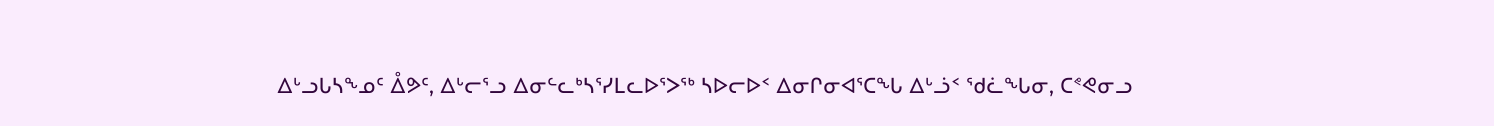ᐃᒡᓗᒐᓴᖕᓄᑦ ᐂᕗᑦ, ᐃᒡᓕᕐᓗ ᐃᓂᓪᓚᒃᓴᕐᓯᒪᓚᐅᕐᐳᖅ ᓴᐅᓕᐅᑉ ᐃᓂᒋᓂᐊᕐᑕᖓ ᐃᒡᓘᑉ ᖁᓛᖓᓂ, ᑕᕝᕙᓂᓗ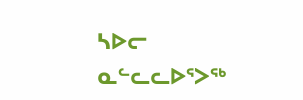ᓴᐅᓕ ᓇᓪᓚᓚᐅᕐᐳᖅ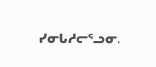ᓯᓂᒐᓱᓕᕐᓗᓂ.